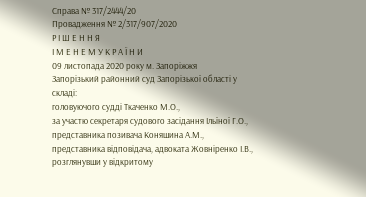Справа № 317/2444/20
Провадження № 2/317/907/2020
Р І Ш Е Н Н Я
І М Е Н Е М У К Р А Ї Н И
09 листопада 2020 року м. Запоріжжя
Запорізький районний суд Запорізької області у складі:
головуючого судді Ткаченко М.О.,
за участю секретаря судового засідання Ільїної Г.О.,
представника позивача Коняшина А.М.,
представника відповідача, адвоката Жовніренко І.В.,
розглянувши у відкритому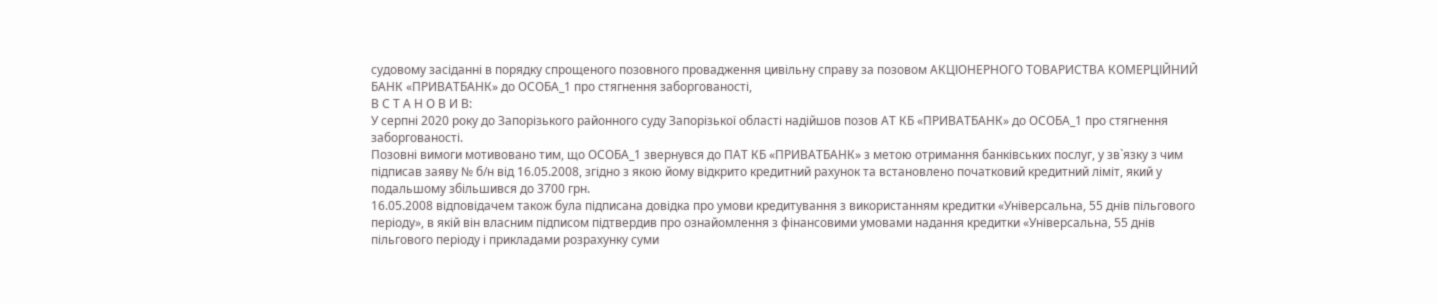судовому засіданні в порядку спрощеного позовного провадження цивільну справу за позовом АКЦІОНЕРНОГО ТОВАРИСТВА КОМЕРЦІЙНИЙ БАНК «ПРИВАТБАНК» до ОСОБА_1 про стягнення заборгованості,
В С Т А Н О В И В:
У серпні 2020 року до Запорізького районного суду Запорізької області надійшов позов АТ КБ «ПРИВАТБАНК» до ОСОБА_1 про стягнення заборгованості.
Позовні вимоги мотивовано тим, що ОСОБА_1 звернувся до ПАТ КБ «ПРИВАТБАНК» з метою отримання банківських послуг, у зв`язку з чим підписав заяву № б/н від 16.05.2008, згідно з якою йому відкрито кредитний рахунок та встановлено початковий кредитний ліміт, який у подальшому збільшився до 3700 грн.
16.05.2008 відповідачем також була підписана довідка про умови кредитування з використанням кредитки «Універсальна, 55 днів пільгового періоду», в якій він власним підписом підтвердив про ознайомлення з фінансовими умовами надання кредитки «Універсальна, 55 днів пільгового періоду і прикладами розрахунку суми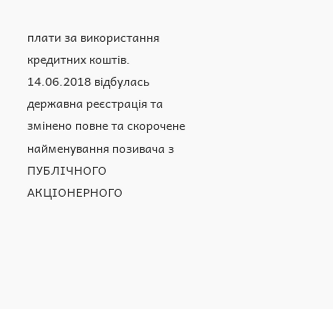плати за використання кредитних коштів.
14.06.2018 відбулась державна реєстрація та змінено повне та скорочене найменування позивача з ПУБЛІЧНОГО АКЦІОНЕРНОГО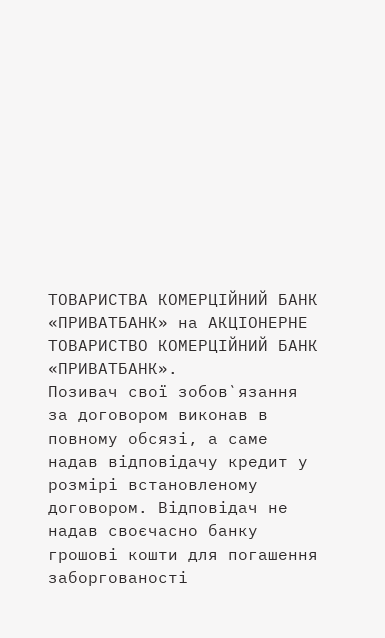ТОВАРИСТВА КОМЕРЦІЙНИЙ БАНК «ПРИВАТБАНК» на АКЦІОНЕРНЕ ТОВАРИСТВО КОМЕРЦІЙНИЙ БАНК «ПРИВАТБАНК».
Позивач свої зобов`язання за договором виконав в повному обсязі, а саме надав відповідачу кредит у розмірі встановленому договором. Відповідач не надав своєчасно банку грошові кошти для погашення заборгованості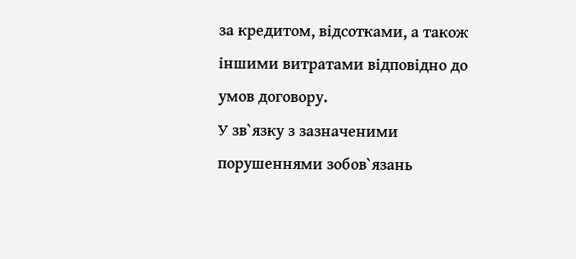за кредитом, відсотками, а також іншими витратами відповідно до умов договору.
У зв`язку з зазначеними порушеннями зобов`язань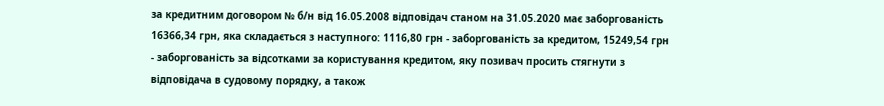за кредитним договором № б/н від 16.05.2008 відповідач станом на 31.05.2020 має заборгованість 16366,34 грн, яка складається з наступного: 1116,80 грн - заборгованість за кредитом, 15249,54 грн - заборгованість за відсотками за користування кредитом, яку позивач просить стягнути з відповідача в судовому порядку, а також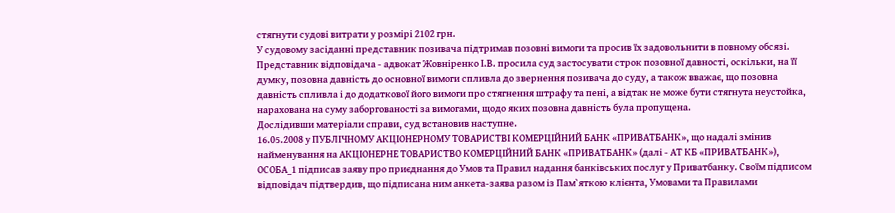стягнути судові витрати у розмірі 2102 грн.
У судовому засіданні представник позивача підтримав позовні вимоги та просив їх задовольнити в повному обсязі.
Представник відповідача - адвокат Жовніренко І.В. просила суд застосувати строк позовної давності, оскільки, на її думку, позовна давність до основної вимоги спливла до звернення позивача до суду, а також вважає, що позовна давність спливла і до додаткової його вимоги про стягнення штрафу та пені, а відтак не може бути стягнута неустойка, нарахована на суму заборгованості за вимогами, щодо яких позовна давність була пропущена.
Дослідивши матеріали справи, суд встановив наступне.
16.05.2008 у ПУБЛІЧНОМУ АКЦІОНЕРНОМУ ТОВАРИСТВІ КОМЕРЦІЙНИЙ БАНК «ПРИВАТБАНК», що надалі змінив найменування на АКЦІОНЕРНЕ ТОВАРИСТВО КОМЕРЦІЙНИЙ БАНК «ПРИВАТБАНК» (далі - АТ КБ «ПРИВАТБАНК»), ОСОБА_1 підписав заяву про приєднання до Умов та Правил надання банківських послуг у Приватбанку. Своїм підписом відповідач підтвердив, що підписана ним анкета-заява разом із Пам`яткою клієнта, Умовами та Правилами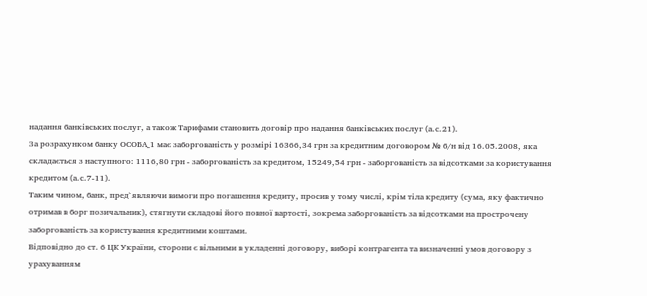надання банківських послуг, а також Тарифами становить договір про надання банківських послуг (а.с.21).
За розрахунком банку ОСОБА_1 має заборгованість у розмірі 16366,34 грн за кредитним договором № б/н від 16.05.2008, яка складається з наступного: 1116,80 грн - заборгованість за кредитом, 15249,54 грн - заборгованість за відсотками за користування кредитом (а.с.7-11).
Таким чином, банк, пред`являючи вимоги про погашення кредиту, просив у тому числі, крім тіла кредиту (сума, яку фактично отримав в борг позичальник), стягнути складові його повної вартості, зокрема заборгованість за відсотками на прострочену заборгованість за користування кредитними коштами.
Відповідно до ст. 6 ЦК України, сторони є вільними в укладенні договору, виборі контрагента та визначенні умов договору з урахуванням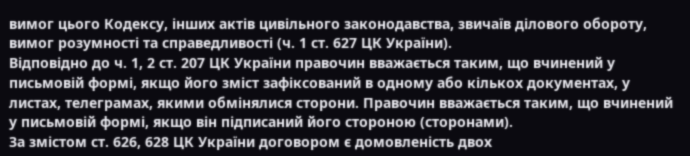вимог цього Кодексу, інших актів цивільного законодавства, звичаїв ділового обороту, вимог розумності та справедливості (ч. 1 ст. 627 ЦК України).
Відповідно до ч. 1, 2 ст. 207 ЦК України правочин вважається таким, що вчинений у письмовій формі, якщо його зміст зафіксований в одному або кількох документах, у листах, телеграмах, якими обмінялися сторони. Правочин вважається таким, що вчинений у письмовій формі, якщо він підписаний його стороною (сторонами).
За змістом ст. 626, 628 ЦК України договором є домовленість двох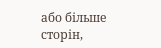або більше сторін,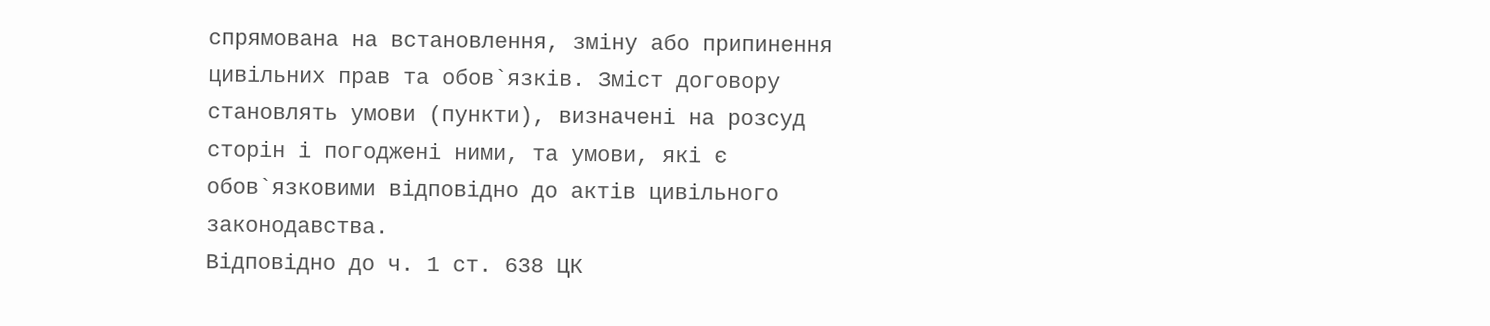спрямована на встановлення, зміну або припинення цивільних прав та обов`язків. Зміст договору становлять умови (пункти), визначені на розсуд сторін і погоджені ними, та умови, які є обов`язковими відповідно до актів цивільного законодавства.
Відповідно до ч. 1 ст. 638 ЦК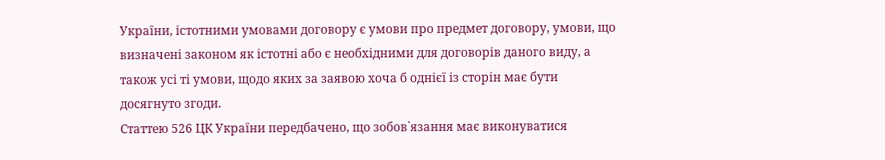України, істотними умовами договору є умови про предмет договору, умови, що визначені законом як істотні або є необхідними для договорів даного виду, а також усі ті умови, щодо яких за заявою хоча б однієї із сторін має бути досягнуто згоди.
Статтею 526 ЦК України передбачено, що зобов`язання має виконуватися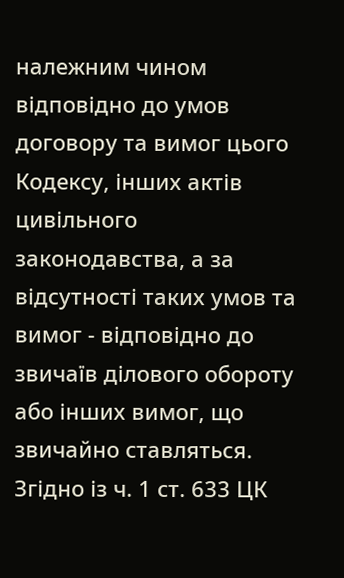належним чином відповідно до умов договору та вимог цього Кодексу, інших актів цивільного законодавства, а за відсутності таких умов та вимог - відповідно до звичаїв ділового обороту або інших вимог, що звичайно ставляться.
Згідно із ч. 1 ст. 633 ЦК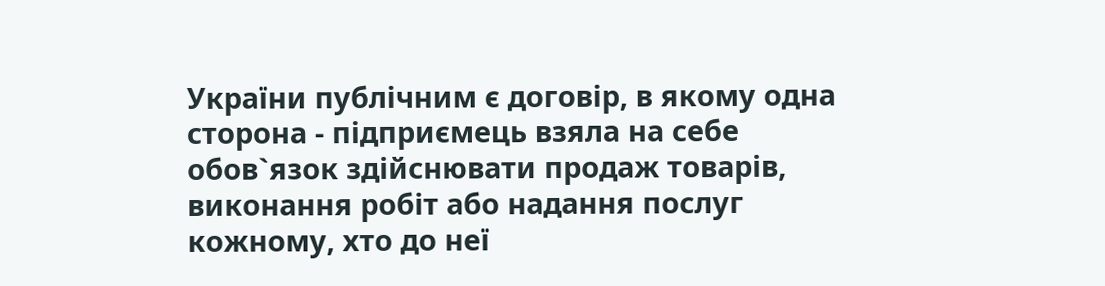України публічним є договір, в якому одна сторона - підприємець взяла на себе обов`язок здійснювати продаж товарів, виконання робіт або надання послуг кожному, хто до неї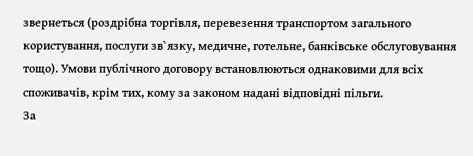звернеться (роздрібна торгівля, перевезення транспортом загального користування, послуги зв`язку, медичне, готельне, банківське обслуговування тощо). Умови публічного договору встановлюються однаковими для всіх споживачів, крім тих, кому за законом надані відповідні пільги.
За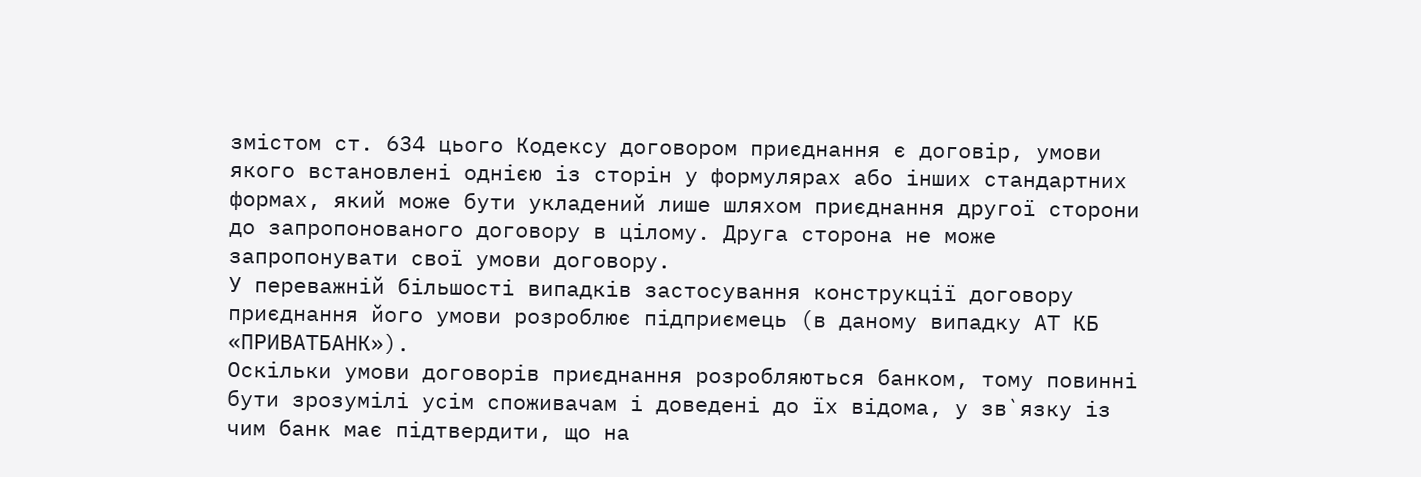змістом ст. 634 цього Кодексу договором приєднання є договір, умови якого встановлені однією із сторін у формулярах або інших стандартних формах, який може бути укладений лише шляхом приєднання другої сторони до запропонованого договору в цілому. Друга сторона не може запропонувати свої умови договору.
У переважній більшості випадків застосування конструкції договору приєднання його умови розроблює підприємець (в даному випадку АТ КБ «ПРИВАТБАНК»).
Оскільки умови договорів приєднання розробляються банком, тому повинні бути зрозумілі усім споживачам і доведені до їх відома, у зв`язку із чим банк має підтвердити, що на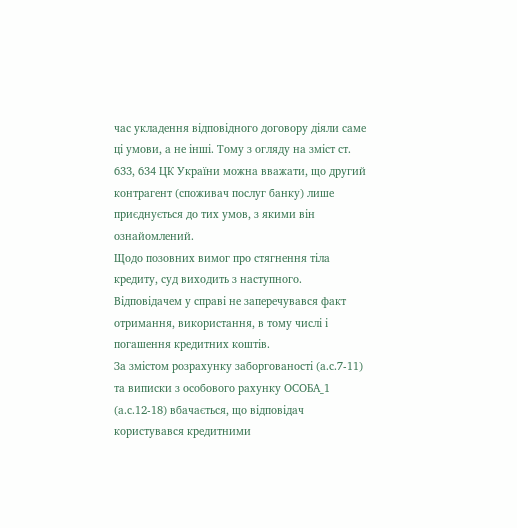час укладення відповідного договору діяли саме ці умови, а не інші. Тому з огляду на зміст ст. 633, 634 ЦК України можна вважати, що другий контрагент (споживач послуг банку) лише приєднується до тих умов, з якими він ознайомлений.
Щодо позовних вимог про стягнення тіла кредиту, суд виходить з наступного.
Відповідачем у справі не заперечувався факт отримання, використання, в тому числі і
погашення кредитних коштів.
За змістом розрахунку заборгованості (а.с.7-11) та виписки з особового рахунку ОСОБА_1 (а.с.12-18) вбачається, що відповідач користувався кредитними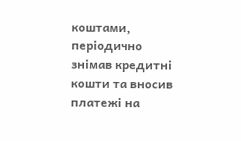коштами, періодично знімав кредитні кошти та вносив платежі на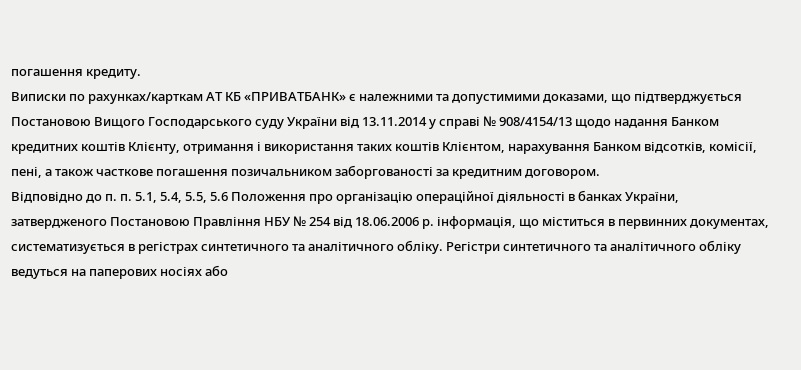погашення кредиту.
Виписки по рахунках/карткам АТ КБ «ПРИВАТБАНК» є належними та допустимими доказами, що підтверджується Постановою Вищого Господарського суду України від 13.11.2014 у справі № 908/4154/13 щодо надання Банком кредитних коштів Клієнту, отримання і використання таких коштів Клієнтом, нарахування Банком відсотків, комісії, пені, а також часткове погашення позичальником заборгованості за кредитним договором.
Відповідно до п. п. 5.1, 5.4, 5.5, 5.6 Положення про організацію операційної діяльності в банках України, затвердженого Постановою Правління НБУ № 254 від 18.06.2006 р. інформація, що міститься в первинних документах, систематизується в регістрах синтетичного та аналітичного обліку. Регістри синтетичного та аналітичного обліку ведуться на паперових носіях або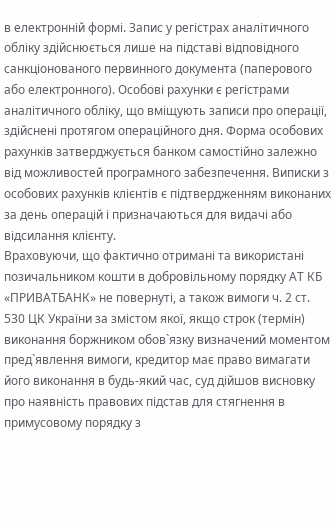в електронній формі. Запис у регістрах аналітичного обліку здійснюється лише на підставі відповідного санкціонованого первинного документа (паперового або електронного). Особові рахунки є регістрами аналітичного обліку, що вміщують записи про операції, здійснені протягом операційного дня. Форма особових рахунків затверджується банком самостійно залежно від можливостей програмного забезпечення. Виписки з особових рахунків клієнтів є підтвердженням виконаних за день операцій і призначаються для видачі або відсилання клієнту.
Враховуючи, що фактично отримані та використані позичальником кошти в добровільному порядку АТ КБ «ПРИВАТБАНК» не повернуті, а також вимоги ч. 2 ст. 530 ЦК України за змістом якої, якщо строк (термін) виконання боржником обов`язку визначений моментом пред`явлення вимоги, кредитор має право вимагати його виконання в будь-який час, суд дійшов висновку про наявність правових підстав для стягнення в примусовому порядку з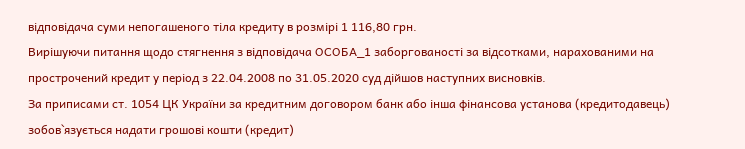відповідача суми непогашеного тіла кредиту в розмірі 1 116,80 грн.
Вирішуючи питання щодо стягнення з відповідача ОСОБА_1 заборгованості за відсотками, нарахованими на прострочений кредит у період з 22.04.2008 по 31.05.2020 суд дійшов наступних висновків.
За приписами ст. 1054 ЦК України за кредитним договором банк або інша фінансова установа (кредитодавець) зобов`язується надати грошові кошти (кредит)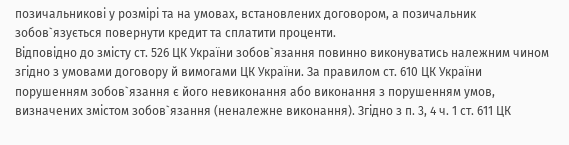позичальникові у розмірі та на умовах, встановлених договором, а позичальник зобов`язується повернути кредит та сплатити проценти.
Відповідно до змісту ст. 526 ЦК України зобов`язання повинно виконуватись належним чином згідно з умовами договору й вимогами ЦК України. За правилом ст. 610 ЦК України порушенням зобов`язання є його невиконання або виконання з порушенням умов, визначених змістом зобов`язання (неналежне виконання). Згідно з п. 3, 4 ч. 1 ст. 611 ЦК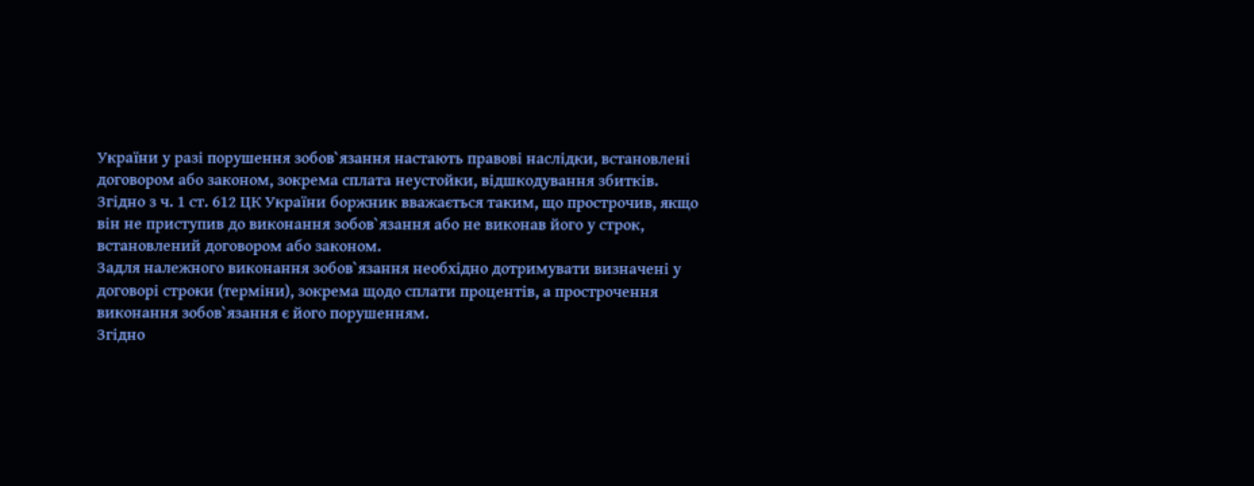України у разі порушення зобов`язання настають правові наслідки, встановлені договором або законом, зокрема сплата неустойки, відшкодування збитків. Згідно з ч. 1 ст. 612 ЦК України боржник вважається таким, що прострочив, якщо він не приступив до виконання зобов`язання або не виконав його у строк, встановлений договором або законом.
Задля належного виконання зобов`язання необхідно дотримувати визначені у договорі строки (терміни), зокрема щодо сплати процентів, а прострочення виконання зобов`язання є його порушенням.
Згідно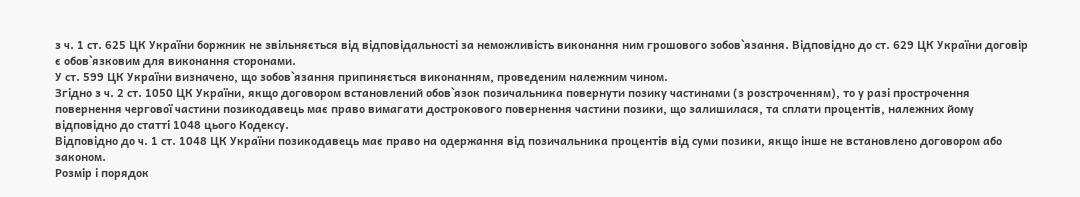з ч. 1 ст. 625 ЦК України боржник не звільняється від відповідальності за неможливість виконання ним грошового зобов`язання. Відповідно до ст. 629 ЦК України договір є обов`язковим для виконання сторонами.
У ст. 599 ЦК України визначено, що зобов`язання припиняється виконанням, проведеним належним чином.
Згідно з ч. 2 ст. 1050 ЦК України, якщо договором встановлений обов`язок позичальника повернути позику частинами (з розстроченням), то у разі прострочення повернення чергової частини позикодавець має право вимагати дострокового повернення частини позики, що залишилася, та сплати процентів, належних йому відповідно до статті 1048 цього Кодексу.
Відповідно до ч. 1 ст. 1048 ЦК України позикодавець має право на одержання від позичальника процентів від суми позики, якщо інше не встановлено договором або законом.
Розмір і порядок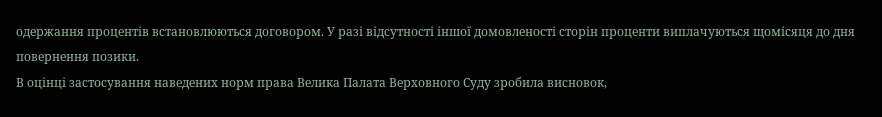одержання процентів встановлюються договором. У разі відсутності іншої домовленості сторін проценти виплачуються щомісяця до дня повернення позики.
В оцінці застосування наведених норм права Велика Палата Верховного Суду зробила висновок,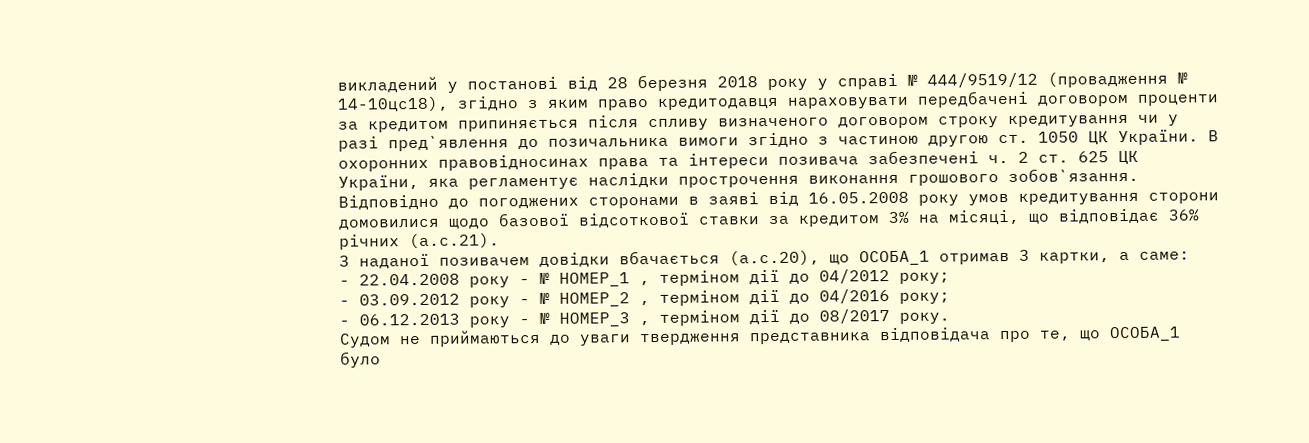викладений у постанові від 28 березня 2018 року у справі № 444/9519/12 (провадження № 14-10цс18), згідно з яким право кредитодавця нараховувати передбачені договором проценти за кредитом припиняється після спливу визначеного договором строку кредитування чи у разі пред`явлення до позичальника вимоги згідно з частиною другою ст. 1050 ЦК України. В охоронних правовідносинах права та інтереси позивача забезпечені ч. 2 ст. 625 ЦК України, яка регламентує наслідки прострочення виконання грошового зобов`язання.
Відповідно до погоджених сторонами в заяві від 16.05.2008 року умов кредитування сторони домовилися щодо базової відсоткової ставки за кредитом 3% на місяці, що відповідає 36% річних (а.с.21).
З наданої позивачем довідки вбачається (а.с.20), що ОСОБА_1 отримав 3 картки, а саме:
- 22.04.2008 року - № НОМЕР_1 , терміном дії до 04/2012 року;
- 03.09.2012 року - № НОМЕР_2 , терміном дії до 04/2016 року;
- 06.12.2013 року - № НОМЕР_3 , терміном дії до 08/2017 року.
Судом не приймаються до уваги твердження представника відповідача про те, що ОСОБА_1 було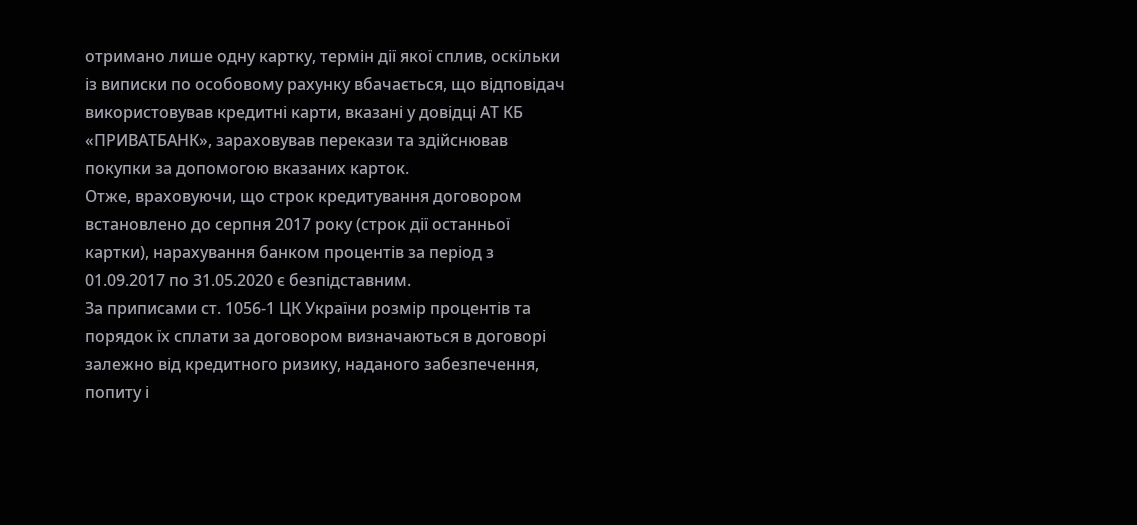отримано лише одну картку, термін дії якої сплив, оскільки із виписки по особовому рахунку вбачається, що відповідач використовував кредитні карти, вказані у довідці АТ КБ «ПРИВАТБАНК», зараховував перекази та здійснював покупки за допомогою вказаних карток.
Отже, враховуючи, що строк кредитування договором встановлено до серпня 2017 року (строк дії останньої картки), нарахування банком процентів за період з 01.09.2017 по 31.05.2020 є безпідставним.
За приписами ст. 1056-1 ЦК України розмір процентів та порядок їх сплати за договором визначаються в договорі залежно від кредитного ризику, наданого забезпечення, попиту і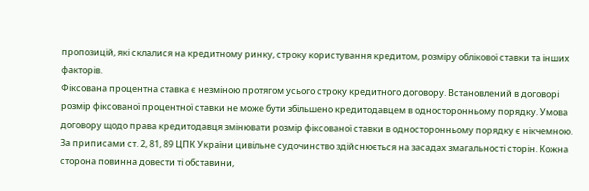пропозицій, які склалися на кредитному ринку, строку користування кредитом, розміру облікової ставки та інших факторів.
Фіксована процентна ставка є незміною протягом усього строку кредитного договору. Встановлений в договорі розмір фіксованої процентної ставки не може бути збільшено кредитодавцем в односторонньому порядку. Умова договору щодо права кредитодавця змінювати розмір фіксованої ставки в односторонньому порядку є нікчемною.
За приписами ст. 2, 81, 89 ЦПК України цивільне судочинство здійснюється на засадах змагальності сторін. Кожна сторона повинна довести ті обставини,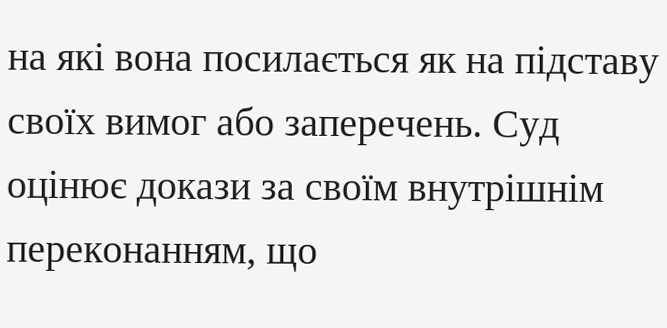на які вона посилається як на підставу своїх вимог або заперечень. Суд оцінює докази за своїм внутрішнім переконанням, що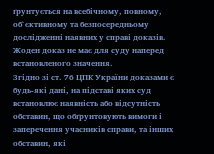ґрунтується на всебічному, повному, об`єктивному та безпосередньому дослідженні наявних у справі доказів. Жоден доказ не має для суду наперед встановленого значення.
Згідно зі ст. 76 ЦПК України доказами є будь-які дані, на підставі яких суд встановлює наявність або відсутність обставин, що обґрунтовують вимоги і заперечення учасників справи, та інших обставин, які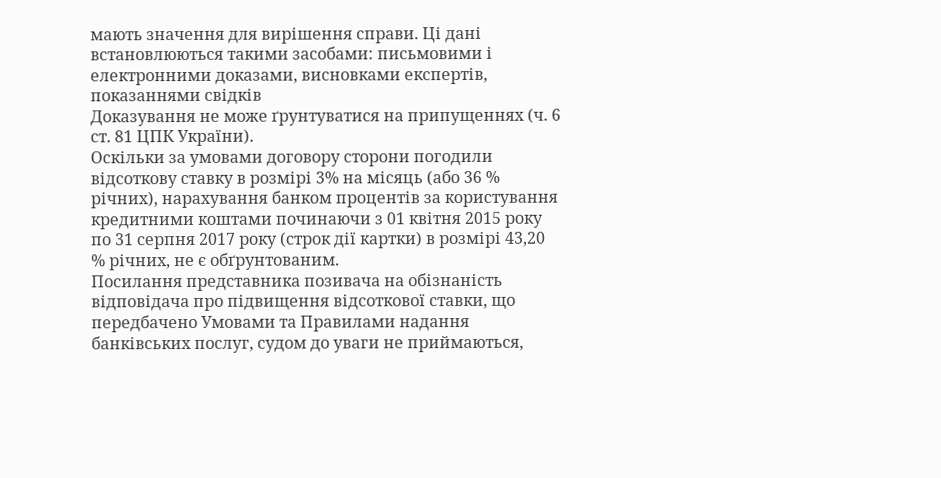мають значення для вирішення справи. Ці дані встановлюються такими засобами: письмовими і електронними доказами, висновками експертів, показаннями свідків
Доказування не може ґрунтуватися на припущеннях (ч. 6 ст. 81 ЦПК України).
Оскільки за умовами договору сторони погодили відсоткову ставку в розмірі 3% на місяць (або 36 % річних), нарахування банком процентів за користування кредитними коштами починаючи з 01 квітня 2015 року по 31 серпня 2017 року (строк дії картки) в розмірі 43,20 % річних, не є обґрунтованим.
Посилання представника позивача на обізнаність відповідача про підвищення відсоткової ставки, що передбачено Умовами та Правилами надання банківських послуг, судом до уваги не приймаються,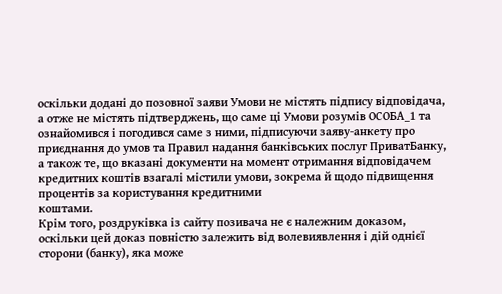оскільки додані до позовної заяви Умови не містять підпису відповідача, а отже не містять підтверджень, що саме ці Умови розумів ОСОБА_1 та ознайомився і погодився саме з ними, підписуючи заяву-анкету про приєднання до умов та Правил надання банківських послуг ПриватБанку, а також те, що вказані документи на момент отримання відповідачем кредитних коштів взагалі містили умови, зокрема й щодо підвищення процентів за користування кредитними
коштами.
Крім того, роздруківка із сайту позивача не є належним доказом, оскільки цей доказ повністю залежить від волевиявлення і дій однієї сторони (банку), яка може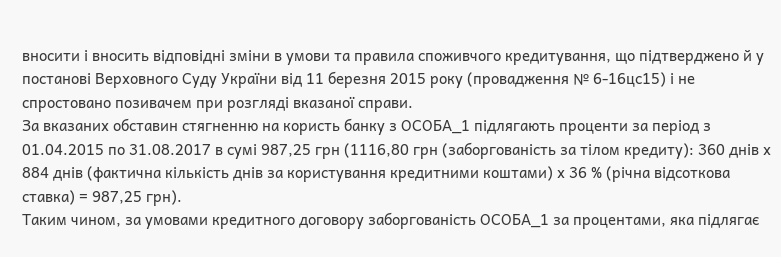вносити і вносить відповідні зміни в умови та правила споживчого кредитування, що підтверджено й у постанові Верховного Суду України від 11 березня 2015 року (провадження № 6-16цс15) і не спростовано позивачем при розгляді вказаної справи.
За вказаних обставин стягненню на користь банку з ОСОБА_1 підлягають проценти за період з 01.04.2015 по 31.08.2017 в сумі 987,25 грн (1116,80 грн (заборгованість за тілом кредиту): 360 днів х 884 днів (фактична кількість днів за користування кредитними коштами) х 36 % (річна відсоткова ставка) = 987,25 грн).
Таким чином, за умовами кредитного договору заборгованість ОСОБА_1 за процентами, яка підлягає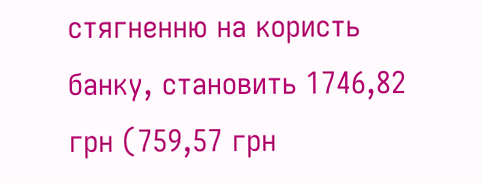стягненню на користь банку, становить 1746,82 грн (759,57 грн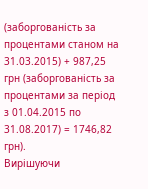(заборгованість за процентами станом на 31.03.2015) + 987,25 грн (заборгованість за процентами за період з 01.04.2015 по 31.08.2017) = 1746,82 грн).
Вирішуючи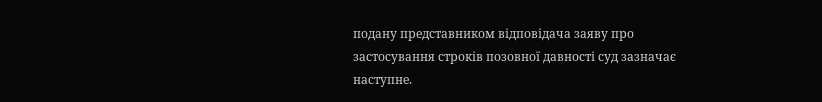подану представником відповідача заяву про застосування строків позовної давності суд зазначає наступне.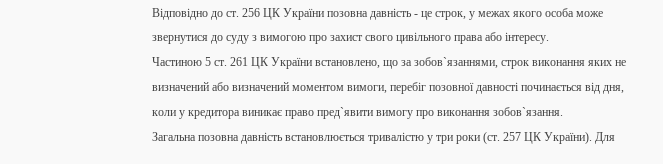Відповідно до ст. 256 ЦК України позовна давність - це строк, у межах якого особа може звернутися до суду з вимогою про захист свого цивільного права або інтересу.
Частиною 5 ст. 261 ЦК України встановлено, що за зобов`язаннями, строк виконання яких не визначений або визначений моментом вимоги, перебіг позовної давності починається від дня, коли у кредитора виникає право пред`явити вимогу про виконання зобов`язання.
Загальна позовна давність встановлюється тривалістю у три роки (ст. 257 ЦК України). Для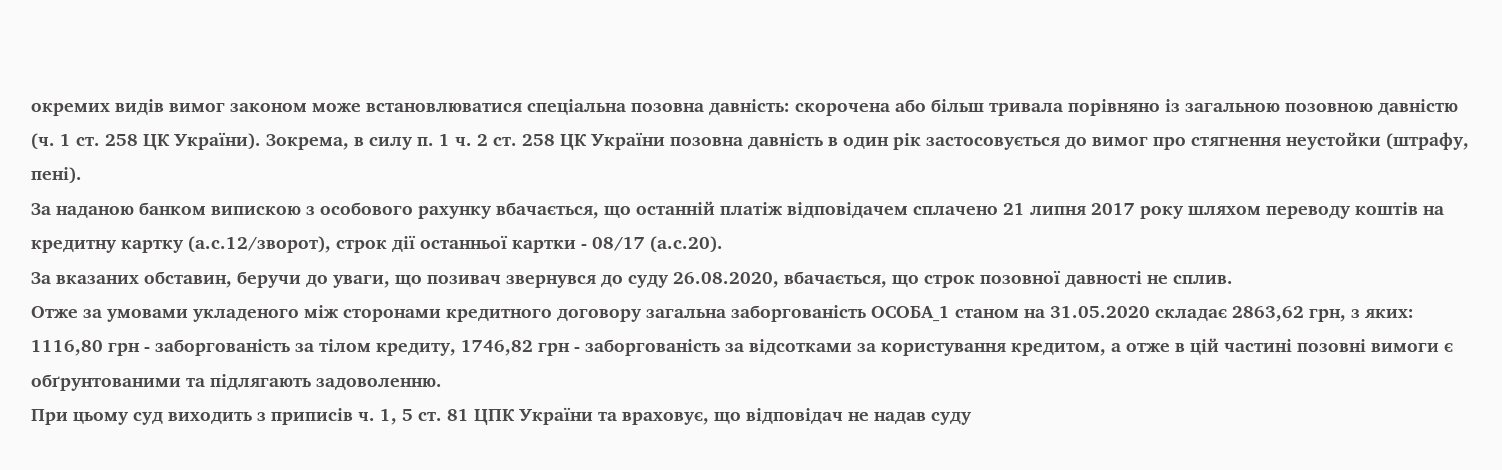окремих видів вимог законом може встановлюватися спеціальна позовна давність: скорочена або більш тривала порівняно із загальною позовною давністю (ч. 1 ст. 258 ЦК України). Зокрема, в силу п. 1 ч. 2 ст. 258 ЦК України позовна давність в один рік застосовується до вимог про стягнення неустойки (штрафу, пені).
За наданою банком випискою з особового рахунку вбачається, що останній платіж відповідачем сплачено 21 липня 2017 року шляхом переводу коштів на кредитну картку (а.с.12/зворот), строк дії останньої картки - 08/17 (а.с.20).
За вказаних обставин, беручи до уваги, що позивач звернувся до суду 26.08.2020, вбачається, що строк позовної давності не сплив.
Отже за умовами укладеного між сторонами кредитного договору загальна заборгованість ОСОБА_1 станом на 31.05.2020 складає 2863,62 грн, з яких: 1116,80 грн - заборгованість за тілом кредиту, 1746,82 грн - заборгованість за відсотками за користування кредитом, а отже в цій частині позовні вимоги є обґрунтованими та підлягають задоволенню.
При цьому суд виходить з приписів ч. 1, 5 ст. 81 ЦПК України та враховує, що відповідач не надав суду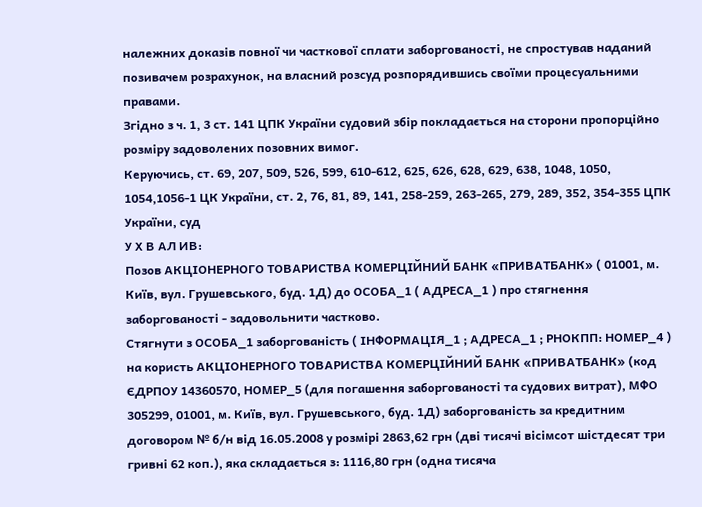належних доказів повної чи часткової сплати заборгованості, не спростував наданий позивачем розрахунок, на власний розсуд розпорядившись своїми процесуальними правами.
Згідно з ч. 1, 3 ст. 141 ЦПК України судовий збір покладається на сторони пропорційно розміру задоволених позовних вимог.
Керуючись, ст. 69, 207, 509, 526, 599, 610-612, 625, 626, 628, 629, 638, 1048, 1050, 1054,1056-1 ЦК України, ст. 2, 76, 81, 89, 141, 258-259, 263-265, 279, 289, 352, 354-355 ЦПК України, суд
У Х В АЛ ИВ:
Позов АКЦІОНЕРНОГО ТОВАРИСТВА КОМЕРЦІЙНИЙ БАНК «ПРИВАТБАНК» ( 01001, м. Київ, вул. Грушевського, буд. 1Д) до ОСОБА_1 ( АДРЕСА_1 ) про стягнення заборгованості - задовольнити частково.
Стягнути з ОСОБА_1 заборгованість ( ІНФОРМАЦІЯ_1 ; АДРЕСА_1 ; РНОКПП: НОМЕР_4 ) на користь АКЦІОНЕРНОГО ТОВАРИСТВА КОМЕРЦІЙНИЙ БАНК «ПРИВАТБАНК» (код ЄДРПОУ 14360570, НОМЕР_5 (для погашення заборгованості та судових витрат), МФО 305299, 01001, м. Київ, вул. Грушевського, буд. 1Д) заборгованість за кредитним
договором № б/н від 16.05.2008 у розмірі 2863,62 грн (дві тисячі вісімсот шістдесят три гривні 62 коп.), яка складається з: 1116,80 грн (одна тисяча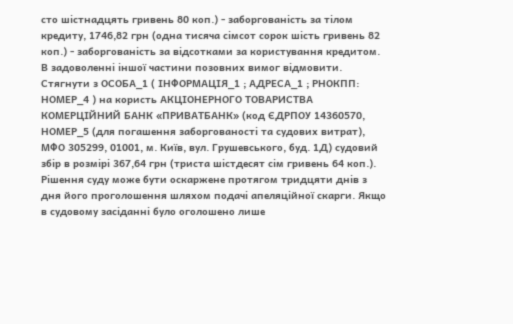сто шістнадцять гривень 80 коп.) - заборгованість за тілом кредиту, 1746,82 грн (одна тисяча сімсот сорок шість гривень 82 коп.) - заборгованість за відсотками за користування кредитом.
В задоволенні іншої частини позовних вимог відмовити.
Стягнути з ОСОБА_1 ( ІНФОРМАЦІЯ_1 ; АДРЕСА_1 ; РНОКПП: НОМЕР_4 ) на користь АКЦІОНЕРНОГО ТОВАРИСТВА КОМЕРЦІЙНИЙ БАНК «ПРИВАТБАНК» (код ЄДРПОУ 14360570, НОМЕР_5 (для погашення заборгованості та судових витрат), МФО 305299, 01001, м. Київ, вул. Грушевського, буд. 1Д) судовий збір в розмірі 367,64 грн (триста шістдесят сім гривень 64 коп.).
Рішення суду може бути оскаржене протягом тридцяти днів з дня його проголошення шляхом подачі апеляційної скарги. Якщо в судовому засіданні було оголошено лише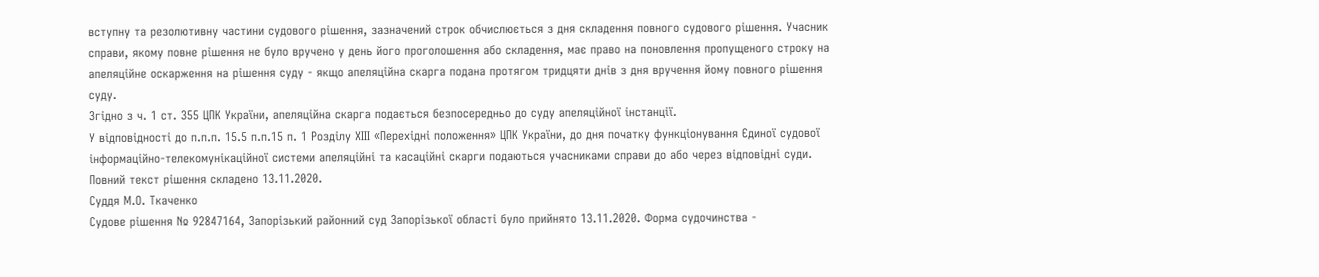вступну та резолютивну частини судового рішення, зазначений строк обчислюється з дня складення повного судового рішення. Учасник справи, якому повне рішення не було вручено у день його проголошення або складення, має право на поновлення пропущеного строку на апеляційне оскарження на рішення суду - якщо апеляційна скарга подана протягом тридцяти днів з дня вручення йому повного рішення суду.
Згідно з ч. 1 ст. 355 ЦПК України, апеляційна скарга подається безпосередньо до суду апеляційної інстанції.
У відповідності до п.п.п. 15.5 п.п.15 п. 1 Розділу ХІІІ «Перехідні положення» ЦПК України, до дня початку функціонування Єдиної судової інформаційно-телекомунікаційної системи апеляційні та касаційні скарги подаються учасниками справи до або через відповідні суди.
Повний текст рішення складено 13.11.2020.
Суддя М.О. Ткаченко
Судове рішення № 92847164, Запорізький районний суд Запорізької області було прийнято 13.11.2020. Форма судочинства -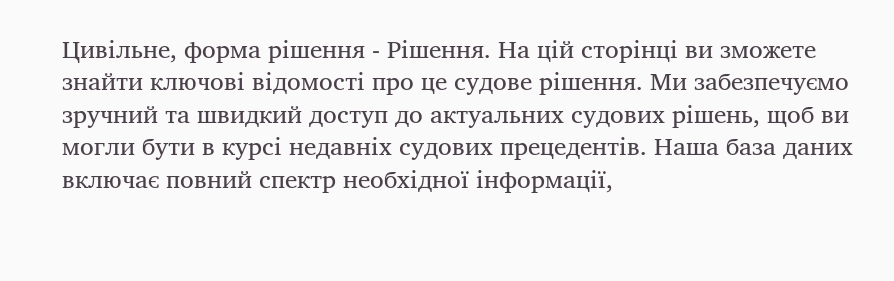Цивільне, форма рішення - Рішення. На цій сторінці ви зможете знайти ключові відомості про це судове рішення. Ми забезпечуємо зручний та швидкий доступ до актуальних судових рішень, щоб ви могли бути в курсі недавніх судових прецедентів. Наша база даних включає повний спектр необхідної інформації,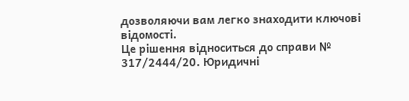дозволяючи вам легко знаходити ключові відомості.
Це рішення відноситься до справи № 317/2444/20. Юридичні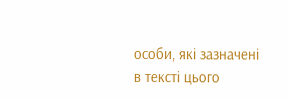особи, які зазначені в тексті цього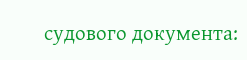судового документа: